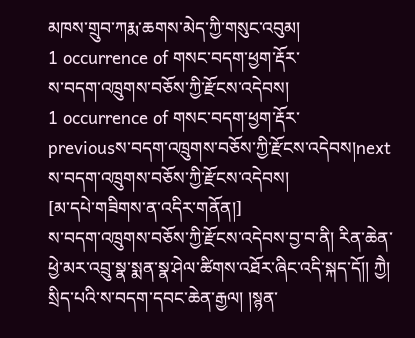མཁས་གྲུབ་ཀརྨ་ཆགས་མེད་ཀྱི་གསུང་འབུམ།
1 occurrence of གསང་བདག་ཕྱག་རྡོར་
ས་བདག་འཁྲུགས་བཅོས་ཀྱི་རྫོངས་འདེབས།
1 occurrence of གསང་བདག་ཕྱག་རྡོར་
previousས་བདག་འཁྲུགས་བཅོས་ཀྱི་རྫོངས་འདེབས།next
ས་བདག་འཁྲུགས་བཅོས་ཀྱི་རྫོངས་འདེབས།
[མ་དཔེ་གཟིགས་ན་འདིར་གནོན།]
ས་བདག་འཁྲུགས་བཅོས་ཀྱི་རྫོངས་འདེབས་བྱ་བ་ནི། རིན་ཆེན་ཕྱེ་མར་འབྲུ་སྣ་སྨན་སྣ་ཤེལ་ཚིགས་འཐོར་ཞིང་འདི་སྐད་དོ།། ཀྱཻ། སྲིད་པའི་ས་བདག་དབང་ཆེན་རྒྱལ། །སྙན་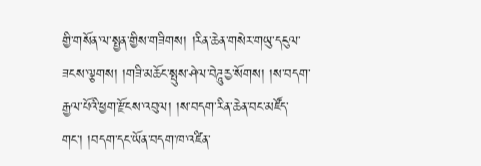གྱི་གསོན་ལ་སྤྱན་གྱིས་གཟིགས། །རིན་ཆེན་གསེར་གཡུ་དངུལ་ཟངས་ལྕགས། །གཟི་མཆོང་སྤུས་ཤེལ་བེཌཱུརྱ་སོགས། །ས་བདག་རྒྱལ་པོའི་ཕྱག་རྫོངས་འབུལ། །ས་བདག་རིན་ཆེན་བང་མཛོད་གང་། །བདག་དང་ཡོན་བདག་ཁ་འཛིན་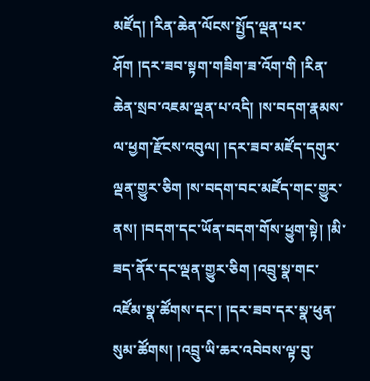མཛོད། །རིན་ཆེན་ལོངས་སྤྱོད་ལྡན་པར་ཤོག །དར་ཟབ་སྟག་གཟིག་ཟ་འོག་གི །རིན་ཆེན་སྲབ་འཇམ་ལྡན་པ་འདི། །ས་བདག་རྣམས་ལ་ཕྱག་རྫོངས་འབུལ། །དར་ཟབ་མཛོད་དགུར་ལྡན་གྱུར་ཅིག །ས་བདག་བང་མཛོད་གང་གྱུར་ནས། །བདག་དང་ཡོན་བདག་གོས་ཕྱུག་སྟེ། །མི་ཟད་ནོར་དང་ལྡན་གྱུར་ཅིག །འབྲུ་སྣ་གང་འཛོམ་སྣ་ཚོགས་དང་། །དར་ཟབ་དར་སྣ་ཕུན་སུམ་ཚོགས། །འབྲུ་ཡི་ཆར་འབེབས་ལྟ་བུ་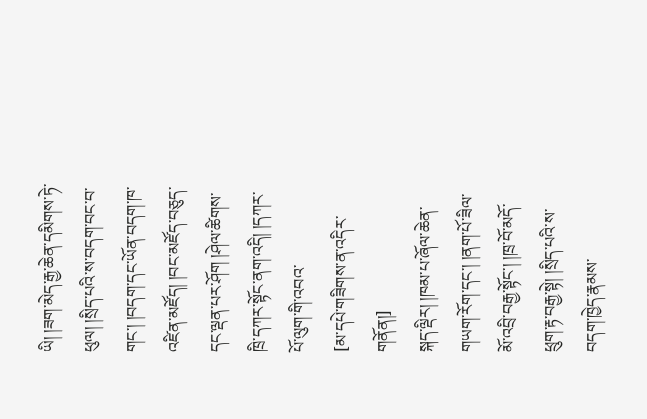ཡི། །ཟག་མེད་རྒྱ་ཆེན་དམིགས་ཏེ་ཕུལ། །སྲིད་པའི་ས་བདག་བང་བ་གང་། །བདག་དང་ཡོན་བདག་ཁ་འཛིན་མཛོད། །བང་མཛོད་བཅུད་དང་ལྡན་པར་ཤོག །ཤེལ་ཚིགས་ཁྲི་དཀར་སྟོང་ནག་འདི། །དཀར་པོ་ལུག་གི་འབའ་
[མ་དཔེ་གཟིགས་ན་འདིར་གནོན།]
སྐད་ལྡིར། །ཁམ་པ་ཞོལ་ཆེན་གཡག་རོག་དང་། །ནག་པོ་ཟིལ་མོ་འབྲི་བརྒྱ་སྟོང་། །ཁྲ་བོ་མདོ་ཕྲུག་རྟ་བརྒྱ་སྟེ། །སྲིད་པའི་ས་བདག་ཁྱེད་རྣམས་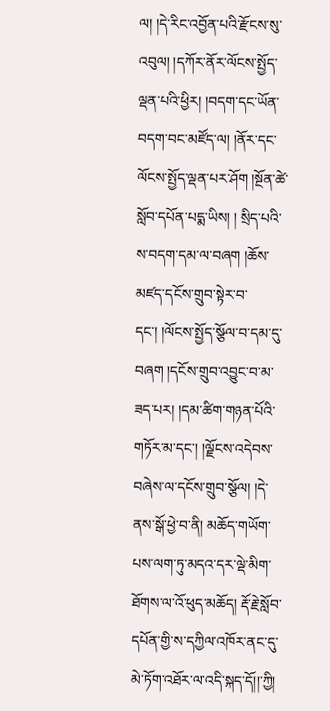ལ། །དེ་རིང་འབྱོན་པའི་རྫོངས་སུ་འབུལ། །དཀོར་ནོར་ལོངས་སྤྱོད་ལྡན་པའི་ཕྱིར། །བདག་དང་ཡོན་བདག་བང་མཛོད་ལ། །ནོར་དང་ལོངས་སྤྱོད་ལྡན་པར་ཤོག །སྔོན་ཚེ་སློབ་དཔོན་པདྨ་ཡིས། ། སྲིད་པའི་ས་བདག་དམ་ལ་བཞག །ཆོས་མཛད་དངོས་གྲུབ་སྟེར་བ་དང་། །ལོངས་སྤྱོད་སྩོལ་བ་དམ་དུ་བཞག །དངོས་གྲུབ་འབྱུང་བ་མ་ཟད་པར། །དམ་ཚིག་གཉན་པོའི་གཏོར་མ་དང་། །ལྗོངས་འདེབས་བཞེས་ལ་དངོས་གྲུབ་སྩོལ། །དེ་ནས་སྒོ་ཕྱེ་བ་ནི། མཆོད་གཡོག་པས་ལག་ཏུ་མདའ་དར་ལྡེ་མིག་ཐོགས་ལ་འོ་ཕུད་མཆོད། རྡོ་རྗེ་སློབ་དཔོན་གྱི་ས་དཀྱིལ་འཁོར་ནང་དུ་མེ་ཏོག་འཐོར་ལ་འདི་སྐད་དོ།།་ཀྱི།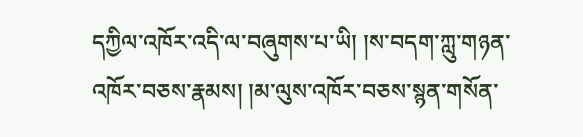དཀྱིལ་འཁོར་འདི་ལ་བཞུགས་པ་ཡི། །ས་བདག་ཀླུ་གཉན་འཁོར་བཅས་རྣམས། །མ་ལུས་འཁོར་བཅས་སྙན་གསོན་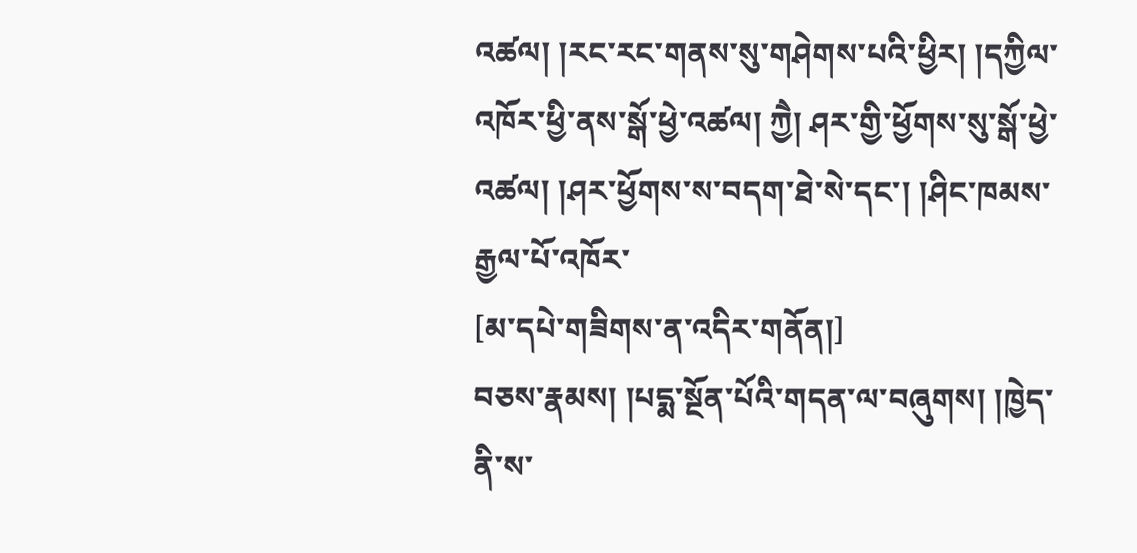འཚལ། །རང་རང་གནས་སུ་གཤེགས་པའི་ཕྱིར། །དཀྱིལ་འཁོར་ཕྱི་ནས་སྒོ་ཕྱེ་འཚལ། ཀྱཻ། ཤར་གྱི་ཕྱོགས་སུ་སྒོ་ཕྱེ་འཚལ། །ཤར་ཕྱོགས་ས་བདག་ཐེ་སེ་དང་། །ཤིང་ཁམས་རྒྱལ་པོ་འཁོར་
[མ་དཔེ་གཟིགས་ན་འདིར་གནོན།]
བཅས་རྣམས། །པདྨ་སྔོན་པོའི་གདན་ལ་བཞུགས། །ཁྱེད་ནི་ས་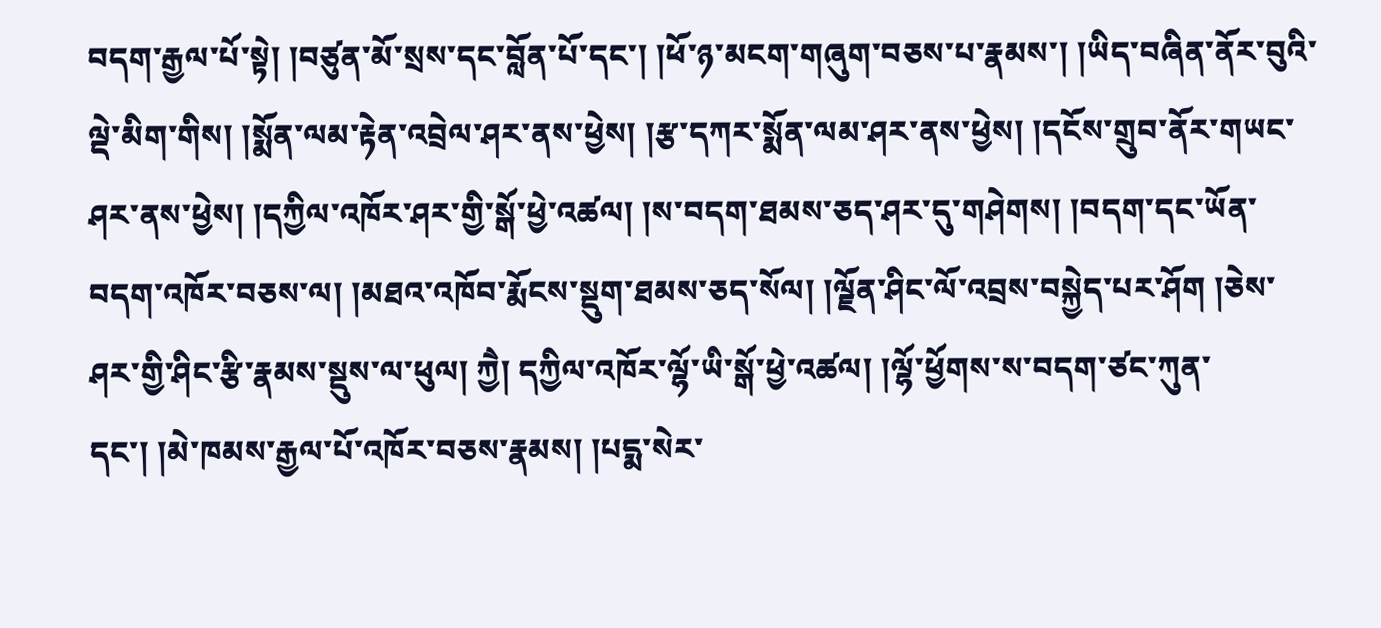བདག་རྒྱལ་པོ་སྟེ། །བཙུན་མོ་སྲས་དང་བློན་པོ་དང་། །ཕོ་ཉ་མངག་གཞུག་བཅས་པ་རྣམས་། །ཡིད་བཞིན་ནོར་བུའི་ལྡེ་མིག་གིས། །སྨོན་ལམ་རྟེན་འབྲེལ་ཤར་ནས་ཕྱེས། །རྩ་དཀར་སྨོན་ལམ་ཤར་ནས་ཕྱེས། །དངོས་གྲུབ་ནོར་གཡང་ཤར་ནས་ཕྱེས། །དཀྱིལ་འཁོར་ཤར་གྱི་སྒོ་ཕྱེ་འཚལ། །ས་བདག་ཐམས་ཅད་ཤར་དུ་གཤེགས། །བདག་དང་ཡོན་བདག་འཁོར་བཅས་ལ། །མཐའ་འཁོབ་རྨོངས་སྡུག་ཐམས་ཅད་སོལ། །ལྗོན་ཤིང་ལོ་འབྲས་བསྐྱེད་པར་ཤོག །ཅེས་ཤར་གྱི་ཤིང་རྩི་རྣམས་སྡུས་ལ་ཕུལ། ཀྱཻ། དཀྱིལ་འཁོར་ལྷོ་ཡི་སྒོ་ཕྱེ་འཚལ། །ལྷོ་ཕྱོགས་ས་བདག་ཙང་ཀུན་དང་། །མེ་ཁམས་རྒྱལ་པོ་འཁོར་བཅས་རྣམས། །པདྨ་སེར་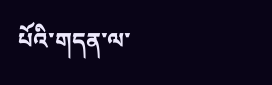པོའི་གདན་ལ་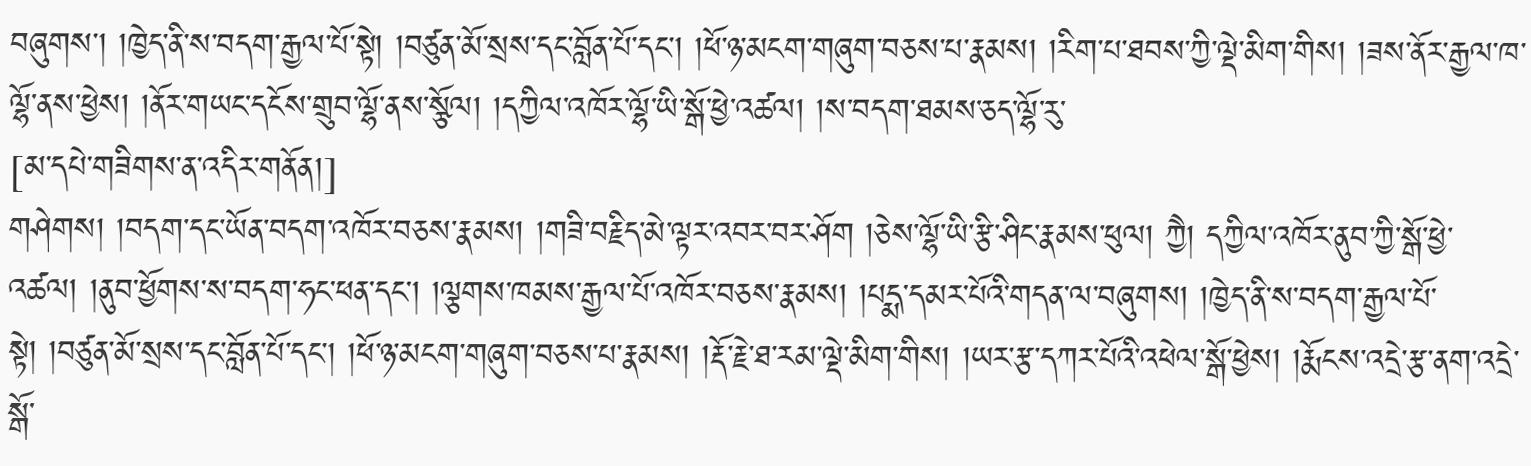བཞུགས་། །ཁྱེད་ནི་ས་བདག་རྒྱལ་པོ་སྟེ། །བཙུན་མོ་སྲས་དང་བློན་པོ་དང་། །ཕོ་ཉ་མངག་གཞུག་བཅས་པ་རྣམས། །རིག་པ་ཐབས་ཀྱི་ལྡེ་མིག་གིས། །ཟས་ནོར་རྒྱལ་ཁ་ལྷོ་ནས་ཕྱེས། །ནོར་གཡང་དངོས་གྲུབ་ལྷོ་ནས་སྩོལ། །དཀྱིལ་འཁོར་ལྷོ་ཡི་སྒོ་ཕྱེ་འཚལ། །ས་བདག་ཐམས་ཅད་ལྷོ་རུ་
[མ་དཔེ་གཟིགས་ན་འདིར་གནོན།]
གཤེགས། །བདག་དང་ཡོན་བདག་འཁོར་བཅས་རྣམས། །གཟི་བརྗིད་མེ་ལྟར་འབར་བར་ཤོག །ཅེས་ལྷོ་ཡི་རྩི་ཤིང་རྣམས་ཕུལ། ཀྱཻ། དཀྱིལ་འཁོར་ནུབ་ཀྱི་སྒོ་ཕྱེ་འཚལ། །ནུབ་ཕྱོགས་ས་བདག་ཧང་ཕན་དང་། །ལྕགས་ཁམས་རྒྱལ་པོ་འཁོར་བཅས་རྣམས། །པདྨ་དམར་པོའི་གདན་ལ་བཞུགས། །ཁྱེད་ནི་ས་བདག་རྒྱལ་པོ་སྟེ། །བཙུན་མོ་སྲས་དང་བློན་པོ་དང་། །ཕོ་ཉ་མངག་གཞུག་བཅས་པ་རྣམས། །རྡོ་རྗེ་ཐ་རམ་ལྡེ་མིག་གིས། །ཡར་རྩ་དཀར་པོའི་འཕེལ་སྒོ་ཕྱེས། །རྨོངས་འདྲེ་རྩ་ནག་འདྲེ་སྒོ་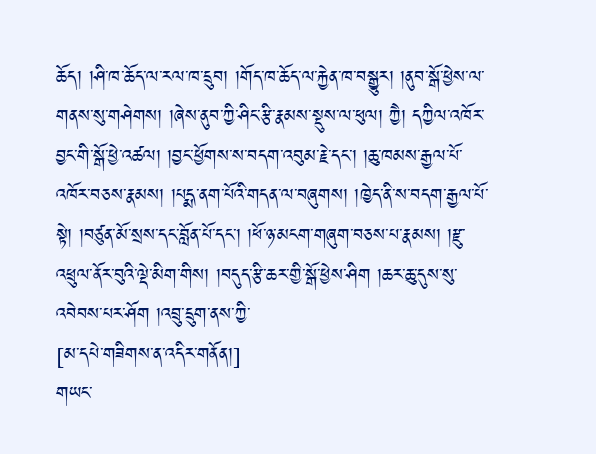ཆོད། །ཤི་ཁ་ཆོད་ལ་རལ་ཁ་དྲུབ། །གོད་ཁ་ཆོད་ལ་རྐྱེན་ཁ་བསྒྱུར། །ནུབ་སྒོ་ཕྱེས་ལ་གནས་སུ་གཤེགས། །ཞེས་ནུབ་ཀྱི་ཤིང་རྩི་རྣམས་སྡུས་ལ་ཕུལ། ཀྱཻ། དཀྱིལ་འཁོར་བྱང་གི་སྒོ་ཕྱེ་འཚལ། །བྱང་ཕྱོགས་ས་བདག་འབུམ་རྗེ་དང་། །ཆུ་ཁམས་རྒྱལ་པོ་འཁོར་བཅས་རྣམས། །པདྨ་ནག་པོའི་གདན་ལ་བཞུགས། །ཁྱེད་ནི་ས་བདག་རྒྱལ་པོ་སྟེ། །བཙུན་མོ་སྲས་དང་བློན་པོ་དང་། །ཕོ་ཉ་མངག་གཞུག་བཅས་པ་རྣམས། །རྫུ་འཕྲུལ་ནོར་བུའི་ལྡེ་མིག་གིས། །བདུད་རྩི་ཆར་གྱི་སྒོ་ཕྱེས་ཤིག །ཆར་ཆུ་དུས་སུ་འབེབས་པར་ཤོག །འབྲུ་དྲུག་ནས་ཀྱི་
[མ་དཔེ་གཟིགས་ན་འདིར་གནོན།]
གཡང་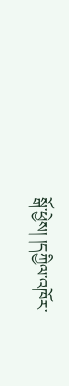སྒོ་ཕྱེས། །དཀྱིལ་འཁོར་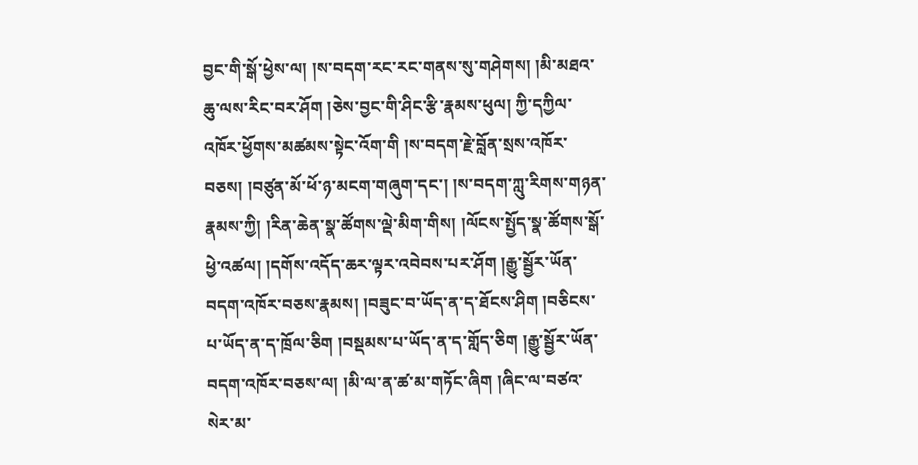བྱང་གི་སྒོ་ཕྱེས་ལ། །ས་བདག་རང་རང་གནས་སུ་གཤེགས། །མི་མཐའ་ཆུ་ལས་རིང་བར་ཤོག །ཅེས་བྱང་གི་ཤིང་རྩི་རྣམས་ཕུལ། ཀྱི་དཀྱིལ་འཁོར་ཕྱོགས་མཚམས་སྟེང་འོག་གི །ས་བདག་རྗེ་བློན་སྲས་འཁོར་བཅས། །བཙུན་མོ་ཕོ་ཉ་མངག་གཞུག་དང་། །ས་བདག་ཀླུ་རིགས་གཉན་རྣམས་ཀྱི། །རིན་ཆེན་སྣ་ཚོགས་ལྡེ་མིག་གིས། །ལོངས་སྤྱོད་སྣ་ཚོགས་སྒོ་ཕྱེ་འཚལ། །དགོས་འདོད་ཆར་ལྟར་འབེབས་པར་ཤོག །རྒྱུ་སྦྱོར་ཡོན་བདག་འཁོར་བཅས་རྣམས། །བཟུང་བ་ཡོད་ན་ད་ཐོངས་ཤིག །བཅིངས་པ་ཡོད་ན་ད་ཁྲོལ་ཅིག །བསྡམས་པ་ཡོད་ན་ད་གློད་ཅིག །རྒྱུ་སྦྱོར་ཡོན་བདག་འཁོར་བཅས་ལ། །མི་ལ་ན་ཚ་མ་གཏོང་ཞིག །ཞིང་ལ་བཙའ་སེར་མ་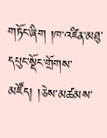གཏོང་ཞིག །ཁ་འཛིན་མཐུ་དཔུང་སྡོང་གྲོགས་མཛོད། །ཅེས་མཚམས་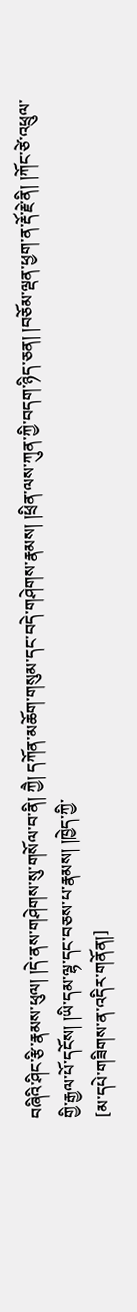བཞིའི་ཤིང་རྩི་རྣམས་ཕུལ། །དེ་ནས་གཤེགས་སུ་གསོལ་བ་ནི། ཀྱཻ། དཀོན་མཆོག་གསུམ་དང་བདེ་གཤེགས་རྣམས། །ཕྲིན་ལས་ཀུན་ཀྱི་བདག་ཉིད་ཅན། །བཅོམ་ལྡན་ཕྱག་ན་རྡོ་རྗེ་ནི། །ཀོང་ཙེ་འཕྲུལ་གྱི་རྒྱལ་པོ་དངོས། །ཡི་དམ་ལྷ་དང་བཅས་པ་རྣམས། །ཁྱེད་ཀྱི་
[མ་དཔེ་གཟིགས་ན་འདིར་གནོན།]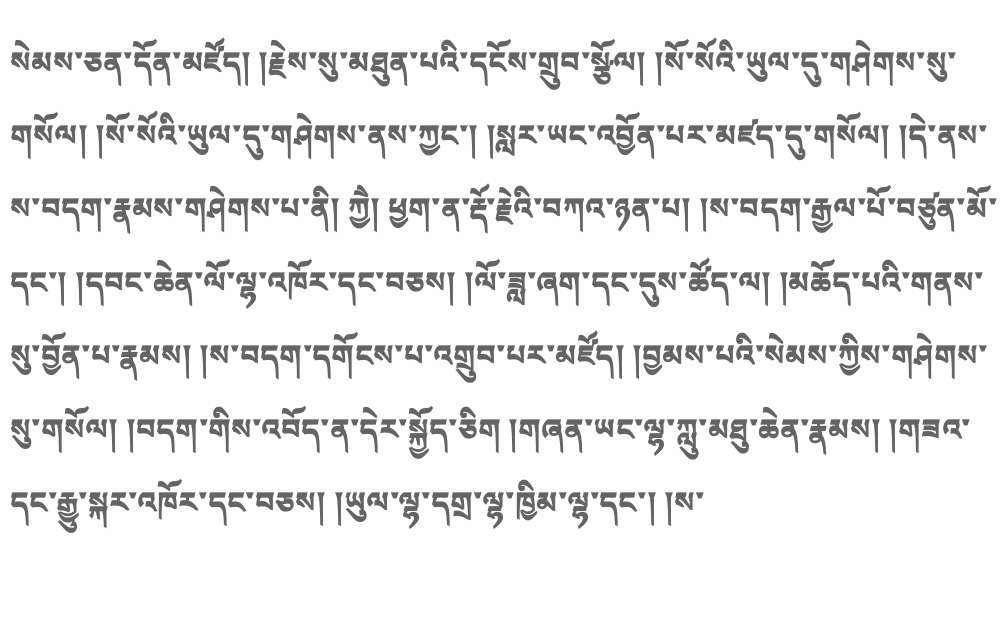སེམས་ཅན་དོན་མཛོད། །རྗེས་སུ་མཐུན་པའི་དངོས་གྲུབ་སྩོལ། །སོ་སོའི་ཡུལ་དུ་གཤེགས་སུ་གསོལ། །སོ་སོའི་ཡུལ་དུ་གཤེགས་ནས་ཀྱང་། །སླར་ཡང་འབྱོན་པར་མཛད་དུ་གསོལ། །དེ་ནས་ས་བདག་རྣམས་གཤེགས་པ་ནི། ཀྱཻ། ཕྱག་ན་རྡོ་རྗེའི་བཀའ་ཉན་པ། །ས་བདག་རྒྱལ་པོ་བཙུན་མོ་དང་། །དབང་ཆེན་ལོ་ལྷ་འཁོར་དང་བཅས། །ལོ་ཟླ་ཞག་དང་དུས་ཚོད་ལ། །མཆོད་པའི་གནས་སུ་བྱོན་པ་རྣམས། །ས་བདག་དགོངས་པ་འགྲུབ་པར་མཛོད། །བྱམས་པའི་སེམས་ཀྱིས་གཤེགས་སུ་གསོལ། །བདག་གིས་འབོད་ན་དེར་སྐྱོད་ཅིག །གཞན་ཡང་ལྷ་ཀླུ་མཐུ་ཆེན་རྣམས། །གཟའ་དང་རྒྱུ་སྐར་འཁོར་དང་བཅས། །ཡུལ་ལྷ་དགྲ་ལྷ་ཁྱིམ་ལྷ་དང་། །ས་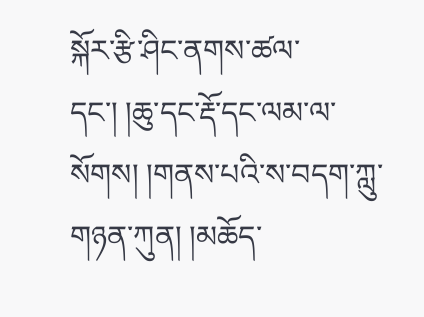སྐོར་རྩི་ཤིང་ནགས་ཚལ་དང་། །ཆུ་དང་རྡོ་དང་ལམ་ལ་སོགས། །གནས་པའི་ས་བདག་ཀླུ་གཉན་ཀུན། །མཆོད་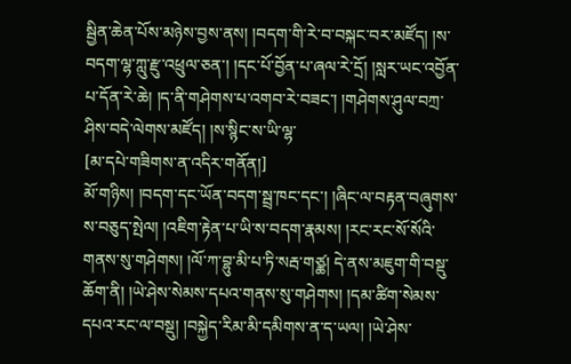སྦྱིན་ཆེན་པོས་མཉེས་བྱས་ནས། །བདག་གི་རེ་བ་བསྐང་བར་མཛོད། །ས་བདག་ལྷ་ཀླུ་རྫུ་འཕྲུལ་ཅན་། །དང་པོ་བྱོན་པ་ཞལ་རེ་དྲོ། །སླར་ཡང་འབྱོན་པ་དོན་རེ་ཆེ། །ད་ནི་གཤེགས་པ་འགབ་རེ་བཟང་། །གཤེགས་ཤུལ་བཀྲ་ཤིས་བདེ་ལེགས་མཛོད། །ས་སྙིང་ས་ཡི་ལྷ་
[མ་དཔེ་གཟིགས་ན་འདིར་གནོན།]
མོ་གཉིས། །བདག་དང་ཡོན་བདག་སྦྲ་ཁང་དང་། །ཞིང་ལ་བརྟན་བཞུགས་ས་བཅུད་སྤེལ། །འཇིག་རྟེན་པ་ཡི་ས་བདག་རྣམས། །རང་རང་སོ་སོའི་གནས་སུ་གཤེགས། །ལོ་ཀ་བྷུ་མི་པ་ཏི་སརྦ་གཙྪ། དེ་ནས་མཇུག་གི་བསྡུ་ཆོག་ནི། །ཡེ་ཤེས་སེམས་དཔའ་གནས་སུ་གཤེགས། །དམ་ཚིག་སེམས་དཔའ་རང་ལ་བསྡུ། །བསྐྱེད་རིམ་མི་དམིགས་ན་ད་ཡལ། །ཡེ་ཤེས་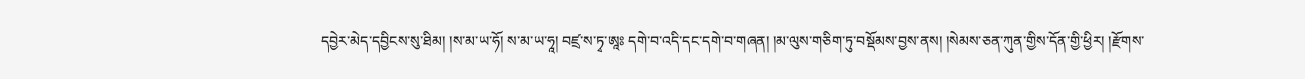དབྱེར་མེད་དབྱིངས་སུ་ཐིམ། །ས་མ་ཡ་ཧོ། ས་མ་ཡ་ཧཱ། བཛྲ་ས་ཏྭ་ཨཱཿ དགེ་བ་འདི་དང་དགེ་བ་གཞན། །མ་ལུས་གཅིག་ཏུ་བསྡོམས་བྱས་ནས། །སེམས་ཅན་ཀུན་གྱིས་དོན་གྱི་ཕྱིར། །རྫོགས་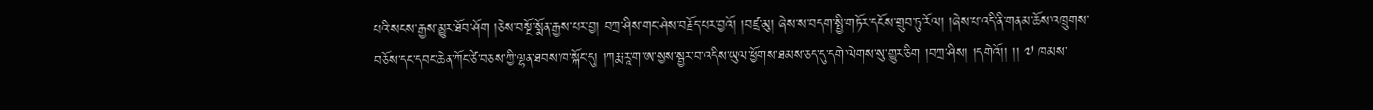པའི་སངས་རྒྱས་མྱུར་ཐོབ་ཤོག །ཅེས་བསྔོ་སྨོན་རྒྱས་པར་བྱ། བཀྲ་ཤིས་གང་ཤེས་བརྗོད་པར་བྱའོ། །བཛྲ་མུ། ཞེས་ས་བདག་སྤྱི་གཏོར་དངོས་གྲུབ་ཏུ་རོལ། །ཞེས་པ་འདི་ནི་གནམ་ཆོས་འཁྲུགས་བཅོས་དང་དབང་ཆེན་ཀོང་ཙེ་བཅས་ཀྱི་ལྷན་ཐབས་ཁ་སྐོང་དུ། །ཀརྨ་རཱ་ག་ཨ་སྱས་སྦྱར་བ་འདིས་ཡུལ་ཕྱོགས་ཐམས་ཅད་དུ་དགེ་ལེགས་སུ་གྱུར་ཅིག །བཀྲ་ཤིས། །དགེའོ།། །། ༧ ཁམས་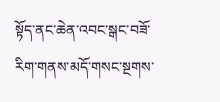སྟོད་ནང་ཆེན་འབང་སྒང་བཟོ་རིག་གནས་མདོ་གསང་སྔགས་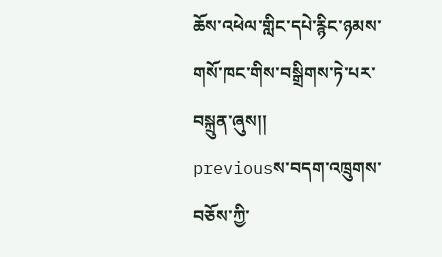ཆོས་འཕེལ་གླིང་དཔེ་རྙིང་ཉམས་གསོ་ཁང་གིས་བསྒྲིགས་ཏེ་པར་བསྐྲུན་ཞུས།།
previousས་བདག་འཁྲུགས་བཅོས་ཀྱི་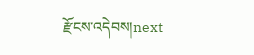རྫོངས་འདེབས།next